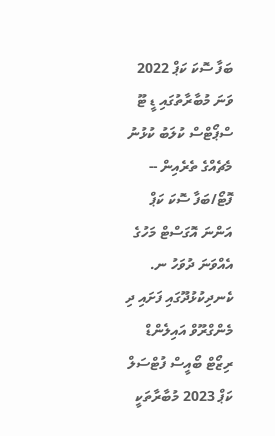ބަފާ ސޮކަ ކަޕް 2022 ވަނަ މުބާރާތުގައި ޑީ ޓޫ ސްޕޯޓްސް ކުލަބު ކުޅުނު މެޗެއްގެ ތެރެއިން -- ފޮޓޯ/ބަފާ ސޮކަ ކަޕް
އަންނަ އޮގަސްޓް މަހުގެ އެއްވަނަ ދުވަހު ނ. ކެނދިކުޅުދޫގައި ފަށައި ދި މެންގްރޫވް އައިލެންޑް ރިޒޯޓް ބޯއީސް ފުޓްސަލް ކަޕް 2023 މުބާރާތަކީ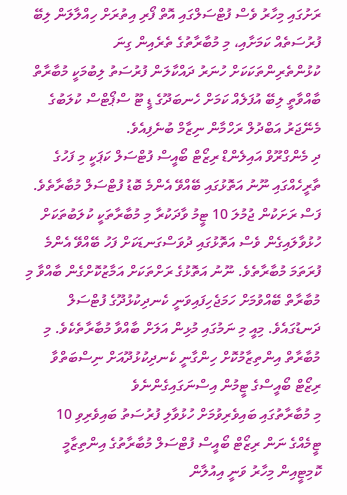ރަށުގައި މިހާރު ވެސް ފުޓްސަލްގައި އޮތް ފޯރި އިތުރަށް ހިއްލާލަން ލިބޭ ފުރުސަތެއް ކަމަށާއި، މި މުބާރާތުގެ ތެރެއިން ގިނަ ކުޅުންތެރިންތަކަކަށް ހުނަރު ދައްކާލަން ފުރުސަތު ލިބުމަކީ މުބާރާތް ބާއްވާތީ ލިބޭ އުފަލެއް ކަމަށް ހެނބަދޫގެ ޑީ ޓޫ ސްޕޯޓްސް ކުލަބުގެ މެނޭޖަރު އަބްދުލް ރަހްމާން ނިޒާމް ބުނެފިއެވެ.
ދި މެންގްރޫވް އައިލެންޑް ރިޒޯޓް ބޯއީސް ފުޓްސަލް ކަޕަކީ މި ފަހުގެ ތާރީހެއްގައި ނޫނު އަތޮޅުގައި ބޭއްވޭ އެންމެ ބޮޑު ފުޓްސަލް މުބާރާތެވެ. ފަސް ރަށަކުން ޖުމުލަ 10 ޓީމު ވާދަކުރާ މި މުބާރާތަކީ ކުލަބުތަކަށް ހުޅުވާލައިގެން ވެސް އަތޮޅުގައި ދުވަސްގަނޑަކަށް ފަހު ބޭއްވޭ އެންމެ ފުރަތަމަ މުބާރާތެވެ. ނޫނު އަތޮޅުގެ ރަށްތަކަށް އަމާޒުކޮށްގެން ބާއްވާ މި މުބާރާތް ބޭއްވުމަށް ހަމަޖެހިފައިވަނީ ކެނދިކުޅުދޫގެ ފުޓްސަލް ދަނޑުގައެވެ. މިއީ މި ނަމުގައި މުޅިން އަލަށް ބާއްވާ މުބާރާތެކެވެ. މި މުބާރާތް އިންތިޒާމުކޮށް ހިންގާނީ ކެނދިކުޅުދޫއަށް ނިސްބަތްވާ ރިޒޯޓް ބޯއީސްގެ ޓީމުން އިސްނަގައިގެންނެވެ
މި މުބާރާތުގައި ބައިވެރިވުމަށް ހުޅުވާލި ފުރުސަތު ބައިވެރިވި 10 ޓީމެއްގެ ނަން ރިޒޯޓް ބޯއީސް ފުޓްސަލް މުބާރާތުގެ އިންތިޒާމީ ކޮމިޓީއިން މިހާރު ވަނީ އިއުލާން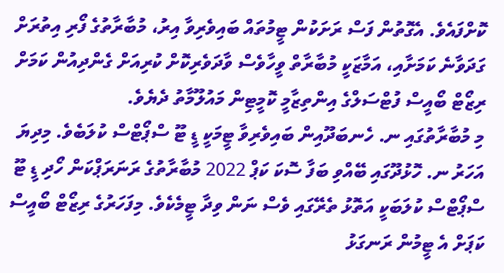ކޮށްފައެވެ. އެގޮތުން ފަސް ރަށަކުން ޓީމުތައް ބައިވެރިވާ އިރު، މުބާރާތުގެ ފޯރި އިތުރަށް ގަދަވާނެ ކަމަށާއި، އަމާޒަކީ މުބާރާތް ވީހާވެސް ވާދަވެރިކޮށް ކުރިއަށް ގެންދިއުން ކަމަށް ރިޒޯޓް ބޯއީސް ފުޓްސަލްގެ އިންތިޒާމީ ކޮމީޓިން މައުލޫމާތު ދެޔެވެ.
މި މުބާރާތުގައި ނ. ހެނބަދޫއިން ބައިވެރިވާ ޓީމަކީ ޑީ ޓޫ ސްޕޯޓްސް ކުލަބެވެ. މިދިޔަ އަހަރު ނ. ހޮޅުދޫގައި ބޭއްވި ބަފާ ސޮކަ ކަޕް 2022 މުބާރާތުގެ ރަނަރަޕްކަން ހޯދި ޑީ ޓޫ ސްޕޯޓްސް ކުލަބަކީ އަތޮޅު ތެރޭގައި ވެސް ނަން ވިދާ ޓީމެކެވެ. މިފަހަރުގެ ރިޒޯޓް ބޯއީސް ކަޕަށް އެ ޓީމުން ރަނގަޅު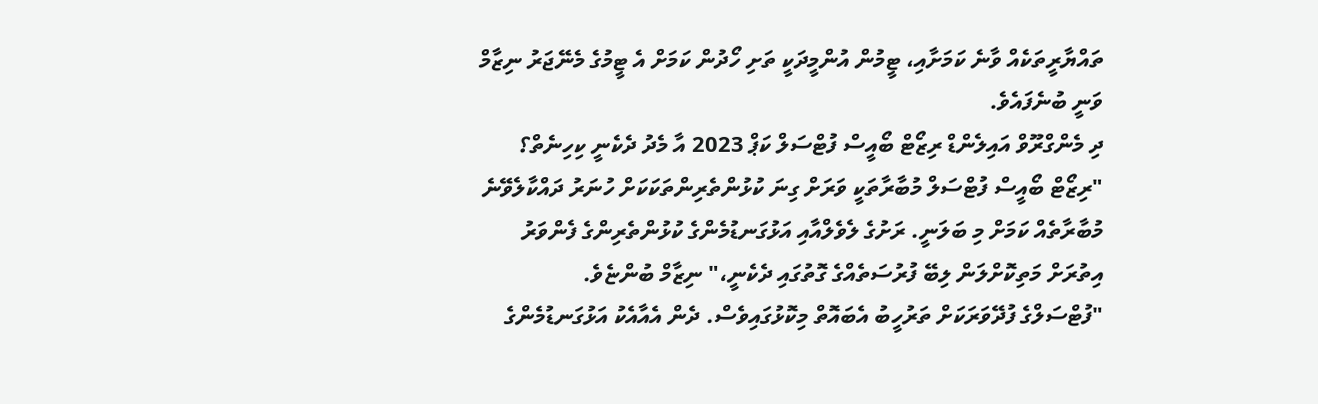ތައްޔާރީތަކެއް ވާނެ ކަމަށާއި، ޓީމުން އުންމީދަކީ ތަށި ހޯދުން ކަމަށް އެ ޓީމުގެ މެނޭޖަރު ނިޒާމް ވަނީ ބުނެފައެވެ.
ދި މެންގްރޫވް އައިލެންޑް ރިޒޯޓް ބޯއީސް ފުޓްސަލް ކަޕް 2023 އާ މެދު ދެކެނީ ކިހިނެތް؟
"ރިޒޯޓް ބޯއީސް ފުޓްސަލް މުބާރާތަކީ ވަރަށް ގިނަ ކުޅުންތެރިންތަކަކަށް ހުނަރު ދައްކާލެވޭނެ މުބާރާތެއް ކަމަށް މި ބަލަނީ. ރަށުގެ ލެވެލްއާއި އަޅުގަނޑުމެންގެ ކުޅުންތެރިންގެ ފެންވަރު އިތުރަށް މަތިކޮށްލަން ލިބޭ ފުރުސަތެއްގެ ގޮތުގައި ދެކެނީ،" ނިޒާމް ބުންޏެވެ.
"ފުޓްސަލްގެ ފުދޭވަރަކަށް ތަރުހީބު އެބައޮތް މިކޮޅުގައިވެސް. ދެން އެއާއެކު އަޅުގަނޑުމެންގެ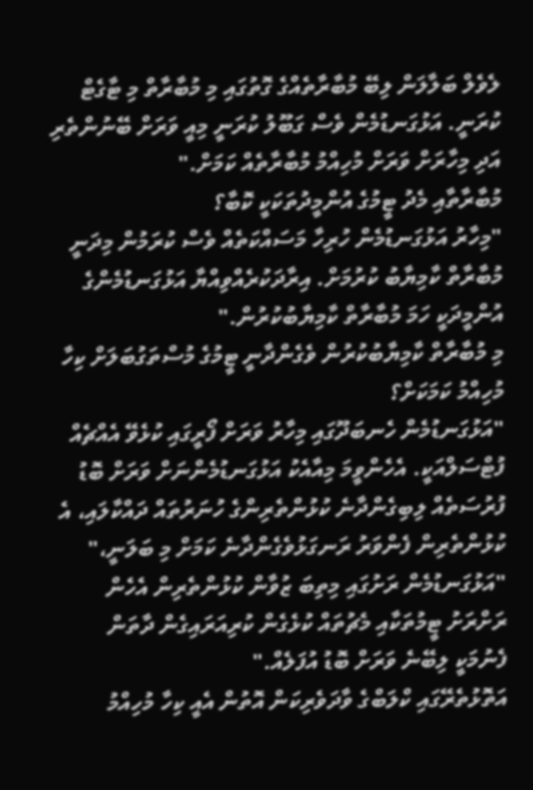ލެވެލް ބަލާލަން ލިބޭ މުބާރާތެއްގެ ގޮތުގައި މި މުބާރާތް މި ޓާގެޓް ކުރަނީ. އަޅުގަނޑުމެން ވެސް ގަބޫލު ކުރަނީ މިއީ ވަރަށް ބޭނުންތެރި އަދި މިހާރަށް ވަރަށް މުހިއްމު މުބާރާތެއް ކަމަށް."
މުބާރާތާއި މެދު ޓީމުގެ އުންމީދުތަކަކީ ކޮބާ؟
"މިހާރު އަޅުގަނޑުމެން ހުރިހާ މަސައްކަތެއް ވެސް ކުރަމުން މިދަނީ މުބާރާތް ކާމިޔާބު ކުރުމަށް. އިރާދަކުރެއްވިއްޔާ އަޅުގަނޑުމެންގެ އުންމީދަކީ ހަމަ މުބާރާތް ކާމިޔާބުކުރުން."
މި މުބާރާތް ކާމިޔާބުކުރުން ވެގެންދާނީ ޓީމުގެ މުސްތަގުބަލަށް ކިހާ މުހިއްމު ކަމަކަށް؟
"އަޅުގަނޑުމެން ހެނބަދޫގައި މިހާރު ވަރަށް ފޯރީގައި ކުޅެވޭ އެއްޗެއް ފުޓްސަލްއަކީ. އެހެންވީމަ މިއާއެކު އަޅުގަނޑުމެންނަށް ވަރަށް ބޮޑު ފުރުސަތެއް ލިބިގެންދާނެ ކުޅުންތެރިންގެ ހުނަރުތައް ދައްކާލައި، އެ ކުޅުންތެރިން ފެންވަރު ރަނގަޅުވެގެންދާނެ ކަމަށް މި ބަލަނީ،"
"އަޅުގަނޑުމެން ރަށުގައި މިތިބަ ޒުވާން ކުޅުންތެރިން އެހެން ރަށްރަށު ޓީމުތަކާއި މެޗުތައް ކުޅެގެން ކުރިއަރައިގެން ދާތަން ފެނުމަކީ ލިބޭނެ ވަރަށް ބޮޑު އުފަލެއް."
އަތޮޅުތެރޭގައި ކްލަބްގެ ވާދަވެރިކަން އޮތުން އެއީ ކިހާ މުހިއްމު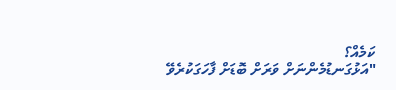ކަމެއް؟
"އަޅުގަނޑުމެންނަށް ވަރަށް ބޮޑަށް ފާހަގަކުރެވޭ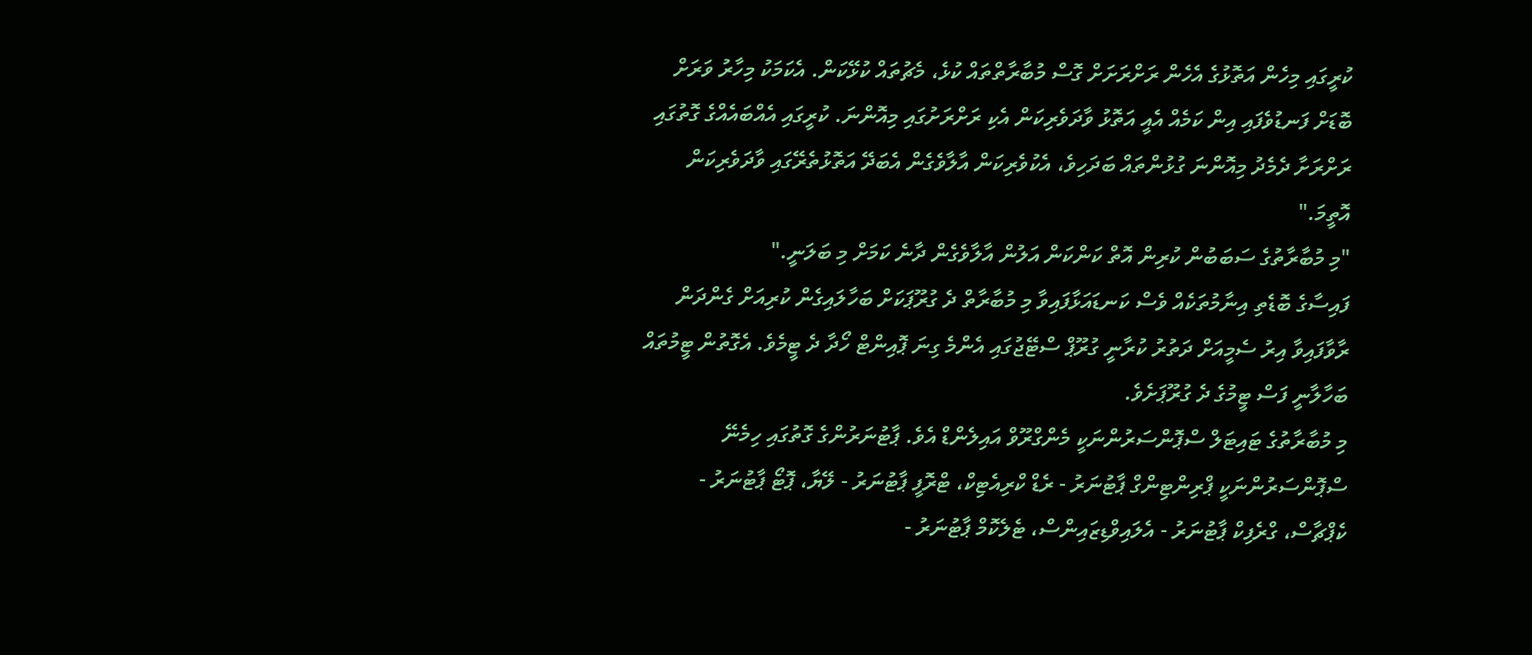ކުރީގައި މިހެން އަތޮޅުގެ އެހެން ރަށްރަށަށް ގޮސް މުބާރާތްތައް ކުޅެ، މެޗުތައް ކުޅޭކަން. އެކަމަކު މިހާރު ވަރަށް ބޮޑަށް ފަނޑުވެފައި އިން ކަމެއް އެއީ އަތޮޅު ވާދަވެރިކަން އެކި ރަށްރަށުގައި މިއޮންނަ. ކުރީގައި އެއްބައެއްގެ ގޮތުގައި ރަށްރަށާ ދެމެދު މިއޮންނަ ގުޅުންތައް ބަދަހިވެ، އެކުވެރިކަން އާލާވެގެން އެބަދޭ އަތޮޅުތެރޭގައި ވާދަވެރިކަން އޮތީމަ."
"މި މުބާރާތުގެ ސަބަބުން ކުރިން އޮތް ކަންކަން އަލުން އާލާވެގެން ދާނެ ކަމަށް މި ބަލަނީ."
ފައިސާގެ ބޮޑެތި އިނާމުތަކެއް ވެސް ކަނޑައަޅާފައިވާ މި މުބާރާތް ދެ ގުރޫޕަކަށް ބަހާލައިގެން ކުރިއަށް ގެންދަން ރާވާފައިވާ އިރު ސެމީއަށް ދަތުރު ކުރާނީ ގުރޫޕް ސްޓޭޖުގައި އެންމެ ގިނަ ޕޮއިންޓް ހޯދާ ދެ ޓީމެވެ. އެގޮތުން ޓީމުތައް ބަހާލާނީ ފަސް ޓީމުގެ ދެ ގުރޫޕަށެވެ.
މި މުބާރާތުގެ ޓައިޓަލް ސްޕޮންސަރުންނަކީ މެންގްރޫވް އައިލެންޑް އެވެ. ޕާޓުނަރުންގެ ގޮތުގައި ހިމެނޭ ސްޕޮންސަރުންނަކީ ޕްރިންޓިންގް ޕާޓުނަރު - ރެޑް ކްރިއެޓިކް، ޓްރޮފީ ޕާޓުނަރު - ލޭޔާ، ޕޮޓޯ ޕާޓުނަރު - ކެޕްޗާސް، ގްރެފިކް ޕާޓުނަރު - އެލައިވްޑިޒައިންސް، ޓެލެކޮމް ޕާޓުނަރު -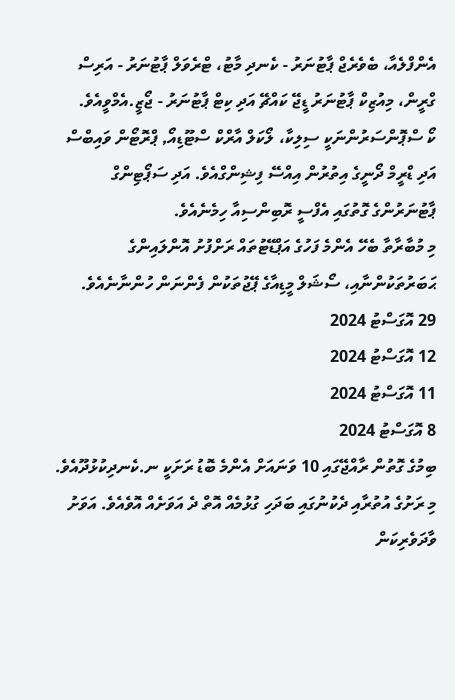އެންފްލެއާ، ބެވެރެޖް ޕާޓުނަރު - ކެނދި މާޓު، ޓްރެވަލް ޕާޓުނަރު - އަރިސް ގްރީން، މިއުޒިކް ޕާޓުނަރު ޑީޖޭ ކައްޗޭ އަދި ކިޓް ޕާޓުނަރު - ޖޯޒީ.އެމްވީއެވެ.
ކޯ ސްޕޮންސަރުންނަކީ ސިލިކާ، ލޯކަލް އާރްކް ސްޓޫޑިއޯ, ޕްރޮޓޯން ވައިބްސް އަދި ޑްރީމް ދޯނީގެ އިތުރުން އިއްސޭ ފިޝިންގްއެވެ. އަދި ސަޕޯޓިންގް ޕާޓުނަރުންގެ ގޮތުގައި އެފްސީ ރޮބިންސިއާ ހިމެނެއެވެ.
މި މުބާރާތާ ބެހޭ އެންމެ ފަހުގެ އަޕްޑޭޓުތައް ރަށްފުށު އޮންލައިންގެ ޙަބަރުތަކުންނާއި، ސޯޝަލް މީޑިއާގެ ޕޭޖުތަކުން ފެންނަން ހުންނާނެއެވެ.
29 އޮގަސްޓު 2024
12 އޮގަސްޓު 2024
11 އޮގަސްޓު 2024
8 އޮގަސްޓު 2024
ބިމުގެ ގޮތުން ރާއްޖޭގައި 10 ވަނައަށް އެންމެ ބޮޑު ރަށަކީ ނ.ކެނދިކުޅުދޫއެވެ. މި ރަށުގެ އުތުރާއި ދެކުނުގައި ބަދަހި ގުޅުމެއް އޮތް ދެ އަވަށެއް އޮވެއެވެ. އަވަށު ވާދަވެރިކަން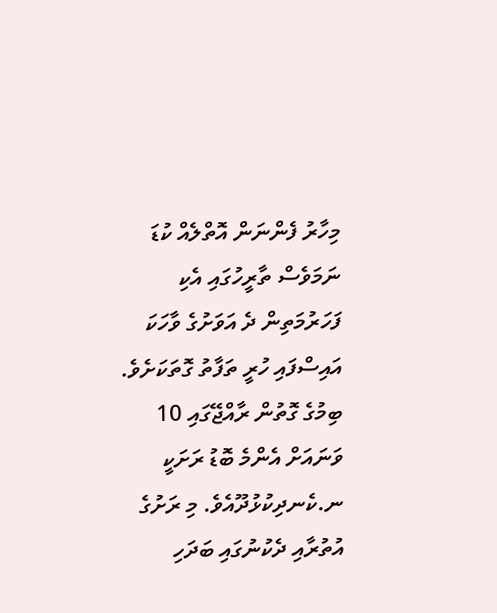މިހާރު ފެންނަން އޮތްލެއް ކުޑަ ނަމަވެސް ތާރީހުގައި އެކި ފަހަރުމަތިން ދެ އަވަށުގެ ވާހަކަ އައިސްފައި ހުރީ ތަފާތު ގޮތަކަށެވެ.
ބިމުގެ ގޮތުން ރާއްޖޭގައި 10 ވަނައަށް އެންމެ ބޮޑު ރަށަކީ ނ.ކެނދިކުޅުދޫއެވެ. މި ރަށުގެ އުތުރާއި ދެކުނުގައި ބަދަހި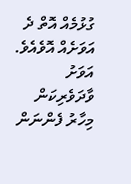ގުޅުމެއް އޮތް ދެ އަވަށެއް އޮވެއެވެ. އަވަށު ވާދަވެރިކަން މިހާރު ފެންނަން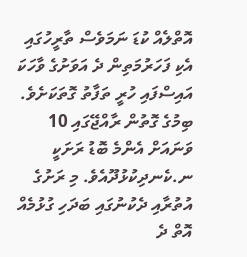އޮތްލެއް ކުޑަ ނަމަވެސް ތާރީހުގައި އެކި ފަހަރުމަތިން ދެ އަވަށުގެ ވާހަކަ އައިސްފައި ހުރީ ތަފާތު ގޮތަކަށެވެ.
ބިމުގެ ގޮތުން ރާއްޖޭގައި 10 ވަނައަށް އެންމެ ބޮޑު ރަށަކީ ނ.ކެނދިކުޅުދޫއެވެ. މި ރަށުގެ އުތުރާއި ދެކުނުގައި ބަދަހި ގުޅުމެއް އޮތް ދެ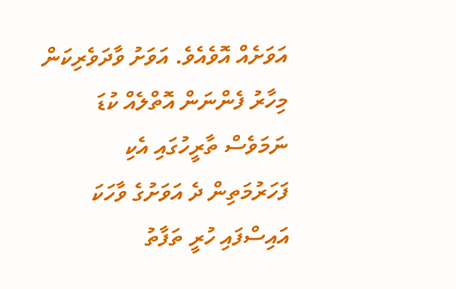އަވަށެއް އޮވެއެވެ. އަވަށު ވާދަވެރިކަން މިހާރު ފެންނަން އޮތްލެއް ކުޑަ ނަމަވެސް ތާރީހުގައި އެކި ފަހަރުމަތިން ދެ އަވަށުގެ ވާހަކަ އައިސްފައި ހުރީ ތަފާތު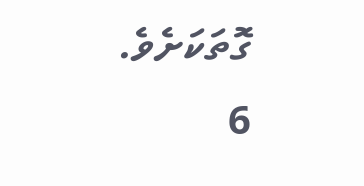ގޮތަކަށެވެ.
6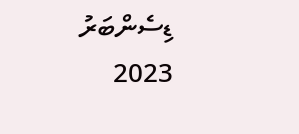ޑިސެންބަރު 2023